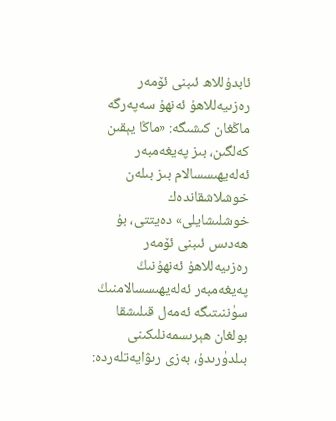ئابدۇللاھ ئىبنى ئۆمەر رەزىيەللاھۇ ئەنھۇ سەپەرگە ماڭغان كىشىگە: «ماڭا يېقىن كەلگىن، بىز پەيغەمبەر ئەلەيھىسسالام بىز بىلەن خوشلاشقاندەك خوشلىشايلى» دەيتتى، بۇ ھەدىس ئىبنى ئۆمەر رەزىيەللاھۇ ئەنھۇنىڭ پەيغەمبەر ئەلەيھىسسالامنىڭ سۈننىتىگە ئەمەل قىلىشقا بولغان ھېرىسمەنلىكىنى بىلدۈرىدۇ، بەزى رىۋايەتلەردە: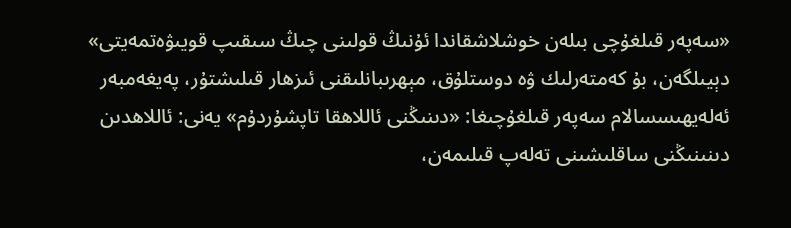«سەپەر قىلغۇچى بىلەن خوشلاشقاندا ئۇنىڭ قولىنى چىڭ سىقىپ قويىۋەتمەيتى» دېيىلگەن، بۇ كەمتەرلىك ۋە دوستلۇق، مېھرىبانلىقنى ئىزھار قىلىشتۇر، پەيغەمبەر ئەلەيھىسسالام سەپەر قىلغۇچىغا: «دىنىڭنى ئاللاھقا تاپشۇردۇم» يەنى: ئاللاھدىن دىنىنىڭنى ساقلىشىنى تەلەپ قىلىمەن،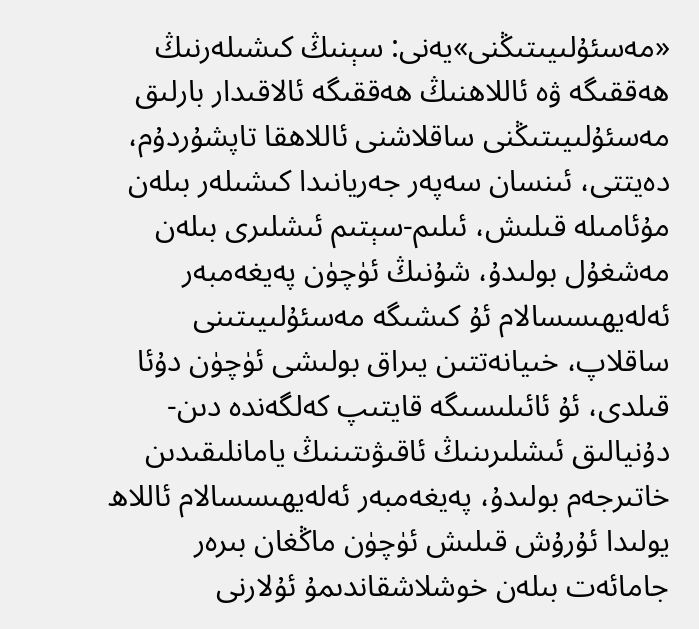«مەسئۇلىيىتىڭنى»يەنى: سېنىڭ كىشىلەرنىڭ ھەققىگە ۋە ئاللاھنىڭ ھەققىگە ئالاقىدار بارلىق مەسئۇلىيىتىڭنى ساقلاشنى ئاللاھقا تاپشۇردۇم، دەيتتى، ئىنسان سەپەر جەريانىدا كىشىلەر بىلەن مۇئامىلە قىلىش، ئىلىم-سېتىم ئىشلىرى بىلەن مەشغۇل بولىدۇ، شۇنىڭ ئۈچۈن پەيغەمبەر ئەلەيھىسسالام ئۇ كىشىگە مەسئۇلىيىتىنى ساقلاپ، خىيانەتتىن يىراق بولىشى ئۈچۈن دۇئا قىلدى، ئۇ ئائىلىسىگە قايتىپ كەلگەندە دىن-دۇنيالىق ئىشلىرىنىڭ ئاقىۋىتىنىڭ يامانلىقىدىن خاتىرجەم بولىدۇ، پەيغەمبەر ئەلەيھىسسالام ئاللاھ يولىدا ئۇرۇش قىلىش ئۈچۈن ماڭغان بىرەر جامائەت بىلەن خوشلاشقاندىمۇ ئۇلارنى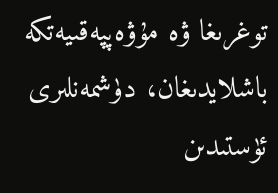توغرىغا ۋە مۇۋەپپەقىيەتكە باشلايدىغان، دۈشمەنلىرى ئۈستىدىن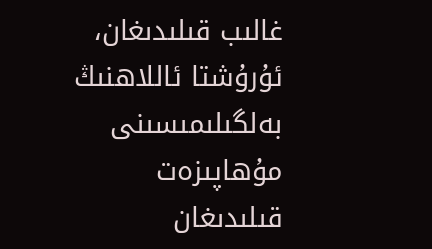غالىب قىلىدىغان، ئۇرۇشتا ئاللاھنىڭ بەلگىلىمىسىنى مۇھاپىزەت قىلىدىغان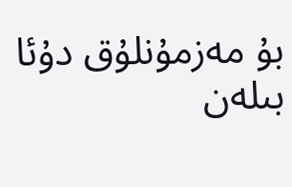بۇ مەزمۇنلۇق دۇئا بىلەن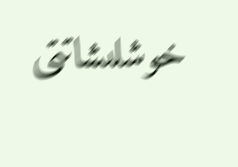خوشلىشاتتى